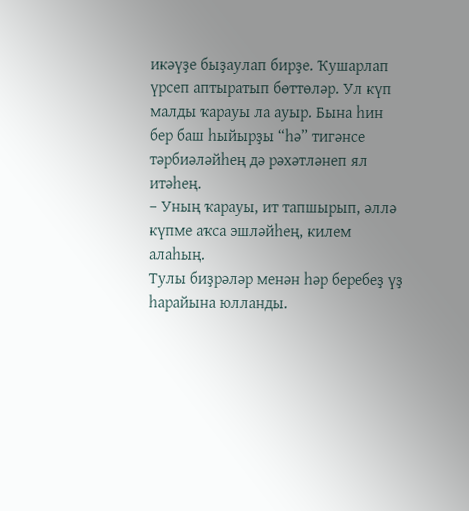икәүҙе быҙаулап бирҙе. Ҡушарлап үрсеп аптыратып бөттөләр. Ул күп малды ҡарауы ла ауыр. Бына һин бер баш һыйырҙы “һә” тигәнсе тәрбиәләйһең дә рәхәтләнеп ял итәһең.
– Уның ҡарауы, ит тапшырып, әллә күпме аҡса эшләйһең, килем алаһың.
Тулы биҙрәләр менән һәр беребеҙ үҙ һарайына юлланды.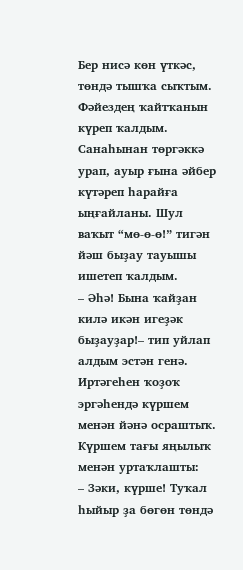Бер нисә көн үткәс, төндә тышҡа сыҡтым. Фәйездең ҡайтҡанын күреп ҡалдым. Санаһынан төргәккә урап, ауыр ғына әйбер күтәреп һарайға ыңғайланы. Шул ваҡыт “мө-ө-ө!” тигән йәш быҙау тауышы ишетеп ҡалдым.
– Әһә! Бына ҡайҙан килә икән игеҙәк быҙауҙар!– тип уйлап алдым эстән генә.
Иртәгеһен ҡоҙоҡ эргәһендә күршем менән йәнә осраштыҡ. Күршем тағы яңылыҡ менән уртаҡлашты:
– Зәки, күрше! Туҡал һыйыр ҙа бөгөн төндә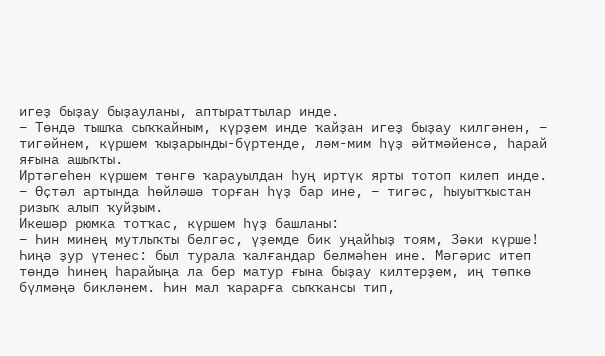игеҙ быҙау быҙауланы, аптыраттылар инде.
– Төндә тышҡа сыҡҡайным, күрҙем инде ҡайҙан игеҙ быҙау килгәнен, – тигәйнем, күршем ҡыҙарынды-бүртенде, ләм-мим һүҙ әйтмәйенсә, һарай яғына ашыҡты.
Иртәгеһен күршем төнгө ҡарауылдан һуң иртүк ярты тотоп килеп инде.
– Өҫтәл артында һөйләшә торған һүҙ бар ине, – тигәс, һыуытҡыстан ризыҡ алып ҡуйҙым.
Икешәр рюмка тотҡас, күршем һүҙ башланы:
– Һин минең мутлыҡты белгәс, үҙемде бик уңайһыҙ тоям, Зәки күрше! Һиңә ҙур үтенес: был турала ҡалғандар белмәһен ине. Мәгәрис итеп төндә һинең һарайыңа ла бер матур ғына быҙау килтерҙем, иң төпкө бүлмәңә бикләнем. Һин мал ҡарарға сыҡҡансы тип,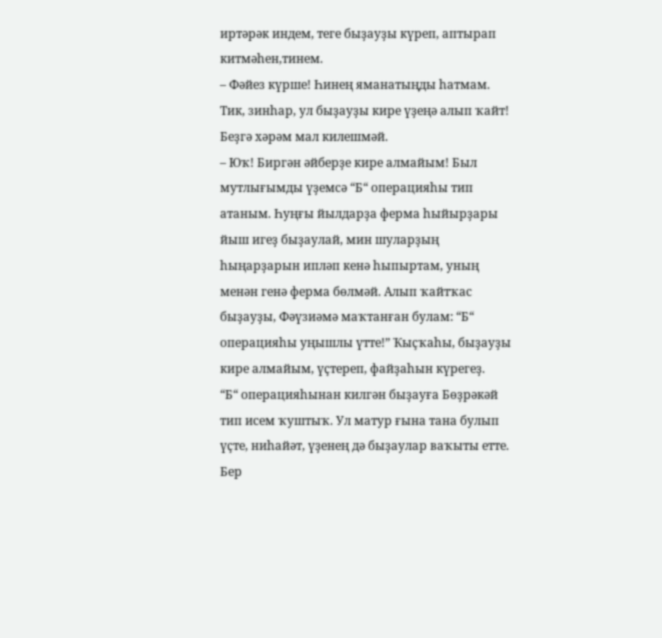иртәрәк индем, теге быҙауҙы күреп, аптырап китмәһен,тинем.
– Фәйез күрше! Һинең яманатыңды һатмам. Тик, зинһар, ул быҙауҙы кире үҙеңә алып ҡайт! Беҙгә хәрәм мал килешмәй.
– Юҡ! Биргән әйберҙе кире алмайым! Был мутлығымды үҙемсә “Б“ операцияһы тип атаным. Һуңғы йылдарҙа ферма һыйырҙары йыш игеҙ быҙаулай, мин шуларҙың һыңарҙарын ипләп кенә һыпыртам, уның менән генә ферма бөлмәй. Алып ҡайтҡас быҙауҙы, Фәүзиәмә маҡтанған булам: “Б“ операцияһы уңышлы үтте!” Ҡыҫҡаһы, быҙауҙы кире алмайым, үҫтереп, файҙаһын күрегеҙ.
“Б“ операцияһынан килгән быҙауға Бөҙрәкәй тип исем ҡуштыҡ. Ул матур ғына тана булып үҫте, ниһайәт, үҙенең дә быҙаулар ваҡыты етте. Бер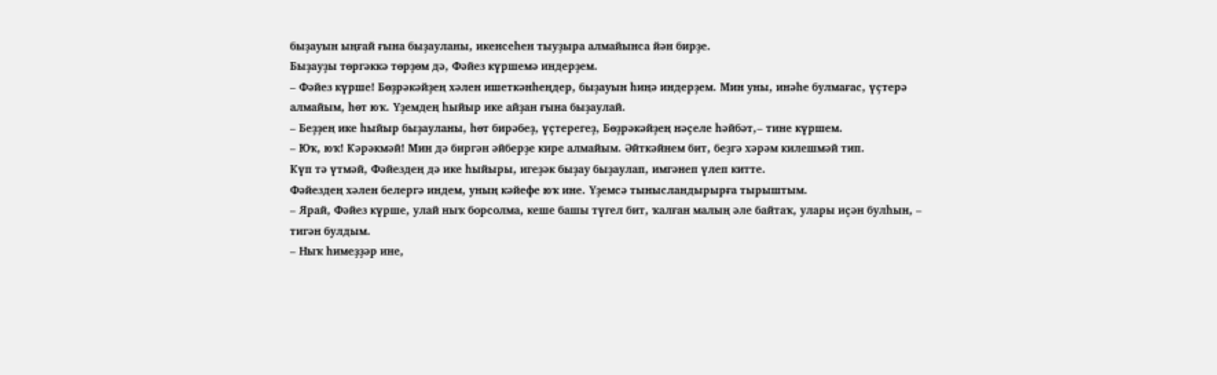быҙауын ыңғай ғына быҙауланы, икенсеһен тыуҙыра алмайынса йән бирҙе.
Быҙауҙы төргәккә төрҙөм дә, Фәйез күршемә индерҙем.
– Фәйез күрше! Бөҙрәкәйҙең хәлен ишеткәнһеңдер, быҙауын һиңә индерҙем. Мин уны, инәһе булмағас, үҫтерә алмайым, һөт юҡ. Үҙемдең һыйыр ике айҙан ғына быҙаулай.
– Беҙҙең ике һыйыр быҙауланы, һөт бирәбеҙ, үҫтерегеҙ, Бөҙрәкәйҙең нәҫеле һәйбәт,– тине күршем.
– Юҡ, юҡ! Кәрәкмәй! Мин дә биргән әйберҙе кире алмайым. Әйткәйнем бит, беҙгә хәрәм килешмәй тип.
Күп тә үтмәй, Фәйездең дә ике һыйыры, игеҙәк быҙау быҙаулап, имгәнеп үлеп китте.
Фәйездең хәлен белергә индем, уның кәйефе юҡ ине. Үҙемсә тынысландырырға тырыштым.
– Ярай, Фәйез күрше, улай ныҡ борсолма, кеше башы түгел бит, ҡалған малың әле байтаҡ, улары иҫән булһын, – тигән булдым.
– Ныҡ һимеҙҙәр ине,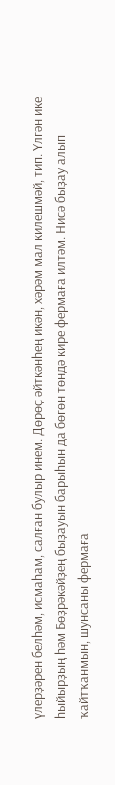үлерҙәрен белһәм, исмаһам, салған булыр инем. Дөрөҫ әйткәнһең икән, хәрәм мал килешмәй, тип. Үлгән ике һыйырҙың һәм Бөҙрәкәйҙең быҙауын барыһын да бөгөн төндә кире фермаға илтәм. Нисә быҙау алып ҡайтҡанмын, шунсаны фермаға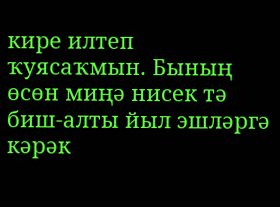кире илтеп ҡуясаҡмын. Бының өсөн миңә нисек тә биш-алты йыл эшләргә кәрәк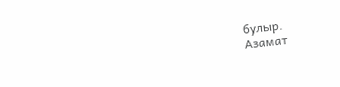булыр.
Азамат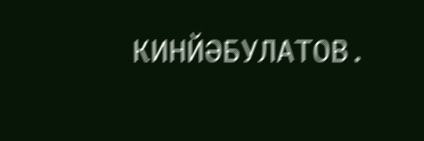КИНЙӘБУЛАТОВ.